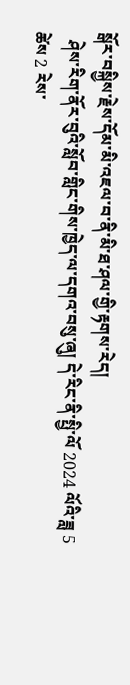སྒོར་བསྐྱིས་རྗེས་དོམ་མི་འཇལ་བ་ནི་མི་ཐ་ཤལ་གྱི་རྟགས་རེད།
  ཤེས་རིག་ནོར་བུའི་སློབ་གླིང་གིས་ཁྱེད་ལ་དགའ་བསུ་ཞུ། དེ་རིང་ནི་སྤྱི་ལོ 2024 ལོའི་ཟླ 5 ཚེས 2 རེས་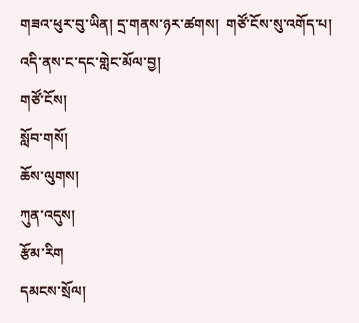གཟའ་ཕུར་བུ་ཡིན། དྲ་གནས་ཉར་ཚགས།  གཙོ་ངོས་སུ་འགོད་པ། འདི་ནས་ང་དང་གླེང་མོལ་བྱ།
གཙོ་ངོས།
སློབ་གསོ།
ཆོས་ལུགས།
ཀུན་འདུས།
རྩོམ་རིག
དམངས་སྲོལ།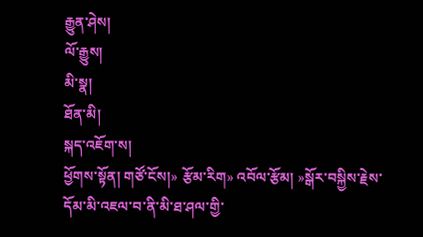རྒྱུན་ཤེས།
ལོ་རྒྱུས།
མི་སྣ།
ཐོན་མི།
སྐད་འཇོག་ས།
ཕྱོགས་སྟོན། གཙོ་ངོས།» རྩོམ་རིག» འབོལ་རྩོམ། »སྒོར་བསྐྱིས་རྗེས་དོམ་མི་འཇལ་བ་ནི་མི་ཐ་ཤལ་གྱི་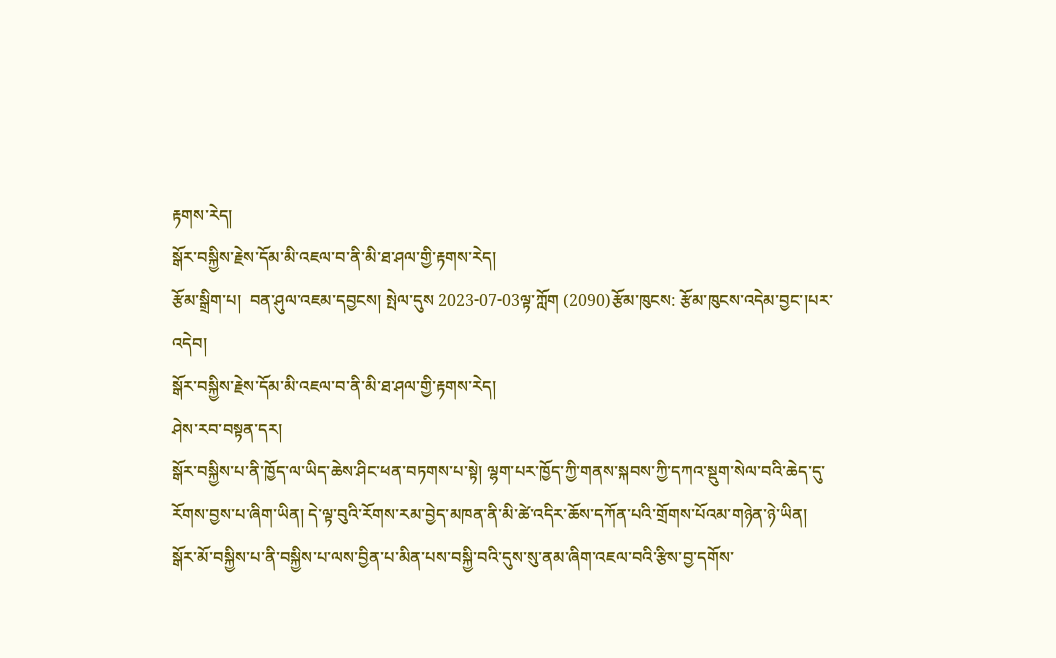རྟགས་རེད།
སྒོར་བསྐྱིས་རྗེས་དོམ་མི་འཇལ་བ་ནི་མི་ཐ་ཤལ་གྱི་རྟགས་རེད།
རྩོམ་སྒྲིག་པ།  བན་ཤུལ་འཇམ་དབྱངས། སྤེལ་དུས 2023-07-03ལྟ་ཀློག (2090)རྩོམ་ཁུངས: རྩོམ་ཁུངས་འདེམ་བྱང་།པར་འདེབ།
སྒོར་བསྐྱིས་རྗེས་དོམ་མི་འཇལ་བ་ནི་མི་ཐ་ཤལ་གྱི་རྟགས་རེད།
ཤེས་རབ་བསྟན་དར།
སྒོར་བསྐྱིས་པ་ནི་ཁྱོད་ལ་ཡིད་ཆེས་ཤིང་ཕན་བཏགས་པ་སྟེ། ལྷག་པར་ཁྱོད་ཀྱི་གནས་སྐབས་ཀྱི་དཀའ་སྡུག་སེལ་བའི་ཆེད་དུ་རོགས་བྱས་པ་ཞིག་ཡིན། དེ་ལྟ་བུའི་རོགས་རམ་བྱེད་མཁན་ནི་མི་ཚེ་འདིར་ཆོས་དཀོན་པའི་གྲོགས་པོའམ་གཉེན་ཉེ་ཡིན།
སྒོར་མོ་བསྐྱིས་པ་ནི་བསྐྱིས་པ་ལས་བྱིན་པ་མིན་པས་བསྐྱི་བའི་དུས་སུ་ནམ་ཞིག་འཇལ་བའི་རྩིས་བྱ་དགོས་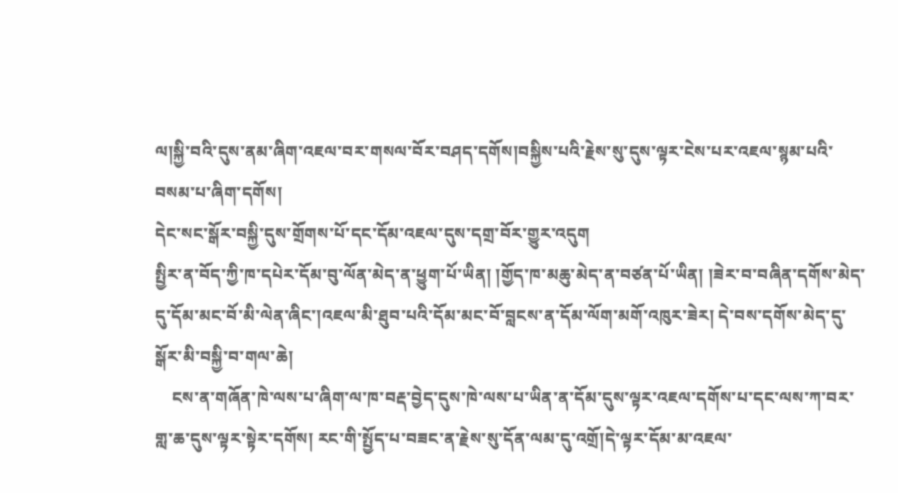ལ།སྐྱི་བའི་དུས་ནམ་ཞིག་འཇལ་བར་གསལ་བོར་བཤད་དགོས།བསྐྱིས་པའི་རྗེས་སུ་དུས་ལྟར་ངེས་པར་འཇལ་སྙམ་པའི་བསམ་པ་ཞིག་དགོས།
དེང་སང་སྒོར་བསྐྱི་དུས་གྲོགས་པོ་དང་དོམ་འཇལ་དུས་དགྲ་བོར་གྱུར་འདུག
སྤྱིར་ན་བོད་ཀྱི་ཁ་དཔེར་དོམ་བུ་ལོན་མེད་ན་ཕྱུག་པོ་ཡིན། །གྱོད་ཁ་མཆུ་མེད་ན་བཙན་པོ་ཡིན། །ཟེར་བ་བཞིན་དགོས་མེད་དུ་དོམ་མང་བོ་མི་ལེན་ཞིང་།འཇལ་མི་ཐུབ་པའི་དོམ་མང་བོ་བླངས་ན་དོམ་ལོག་མགོ་འཁུར་ཟེར། དེ་བས་དགོས་མེད་དུ་སྒོར་མི་བསྐྱི་བ་གལ་ཆེ།
    ངས་ན་གཞོན་ཁེ་ལས་པ་ཞིག་ལ་ཁ་བརྡ་བྱེད་དུས་ཁེ་ལས་པ་ཡིན་ན་དོམ་དུས་ལྟར་འཇལ་དགོས་པ་དང་ལས་ཀ་བར་གླ་ཆ་དུས་ལྟར་སྟེར་དགོས། རང་གི་སྤྱོད་པ་བཟང་ན་རྗེས་སུ་དོན་ལམ་དུ་འགྲོ།དེ་ལྟར་དོམ་མ་འཇལ་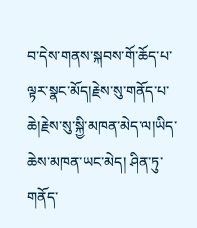བ་དེས་གནས་སྐབས་གོ་ཆོད་པ་ལྟར་སྣང་མོད།རྗེས་སུ་གནོད་པ་ཆེ།རྗེས་སུ་སྐྱི་མཁན་མེད་ལ།ཡིད་ཆེས་མཁན་ཡང་མེད། ཤིན་ཏུ་གནོད་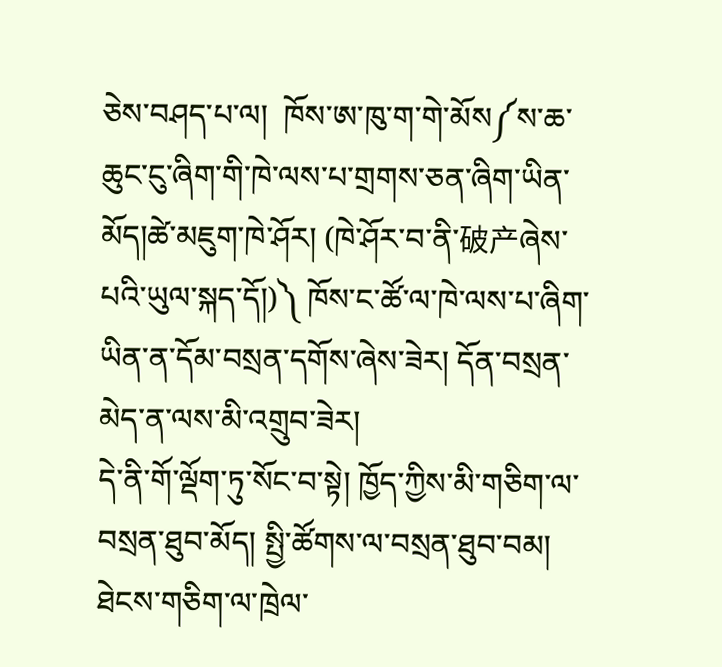ཅེས་བཤད་པ་ལ།  ཁོས་ཨ་ཁུ་ག་གེ་མོས༼ས་ཆ་ཆུང་ངུ་ཞིག་གི་ཁེ་ལས་པ་གྲགས་ཅན་ཞིག་ཡིན་མོད།ཚེ་མཇུག་ཁེ་ཤོར། (ཁེ་ཤོར་བ་ནི་破产ཞེས་པའི་ཡུལ་སྐད་དོ།)༽ ཁོས་ང་ཚོ་ལ་ཁེ་ལས་པ་ཞིག་ཡིན་ན་དོམ་བསྲན་དགོས་ཞེས་ཟེར། དོན་བསྲན་མེད་ན་ལས་མི་འགྲུབ་ཟེར།
དེ་ནི་གོ་ལྡོག་ཏུ་སོང་བ་སྟེ། ཁྱོད་ཀྱིས་མི་གཅིག་ལ་བསྲན་ཐུབ་མོད། སྤྱི་ཚོགས་ལ་བསྲན་ཐུབ་བམ། ཐེངས་གཅིག་ལ་ཁྲེལ་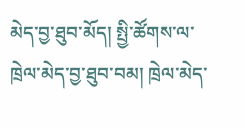མེད་བྱ་ཐུབ་མོད། སྤྱི་ཚོགས་ལ་ཁྲེལ་མེད་བྱ་ཐུབ་བམ། ཁྲེལ་མེད་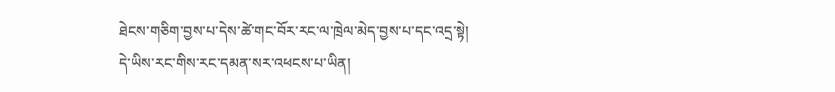ཐེངས་གཅིག་བྱས་པ་དེས་ཚེ་གང་བོར་རང་ལ་ཁྲེལ་མེད་བྱས་པ་དང་འདྲ་སྟེ། དེ་ཡིས་རང་གིས་རང་དམན་སར་འཕངས་པ་ཡིན།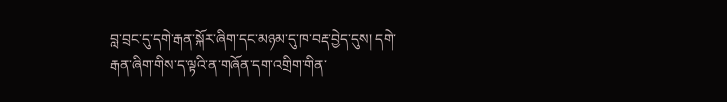བླ་བྲང་དུ་དགེ་རྒན་སྐོར་ཞིག་དང་མཉམ་དུ་ཁ་བརྡ་བྱེད་དུས། དགེ་རྒན་ཞིག་གིས་ད་ལྟའི་ན་གཞོན་དག་འགྲིག་གིན་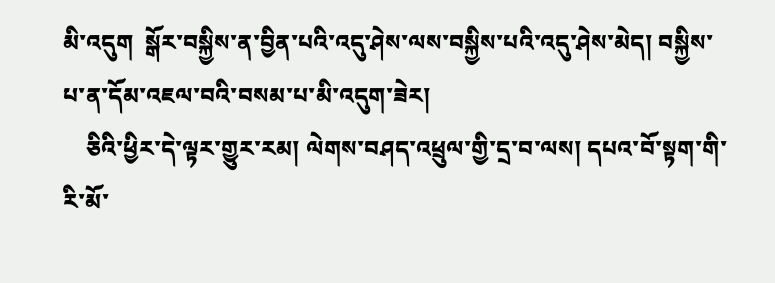མི་འདུག  སྒོར་བསྐྱིས་ན་བྱིན་པའི་འདུ་ཤེས་ལས་བསྐྱིས་པའི་འདུ་ཤེས་མེད། བསྐྱིས་པ་ན་དོམ་འཇལ་བའི་བསམ་པ་མི་འདུག་ཟེར།
    ཅིའི་ཕྱིར་དེ་ལྟར་གྱུར་རམ། ལེགས་བཤད་འཕྲུལ་གྱི་དྲ་བ་ལས། དཔའ་བོ་སྟག་གི་རི་མོ་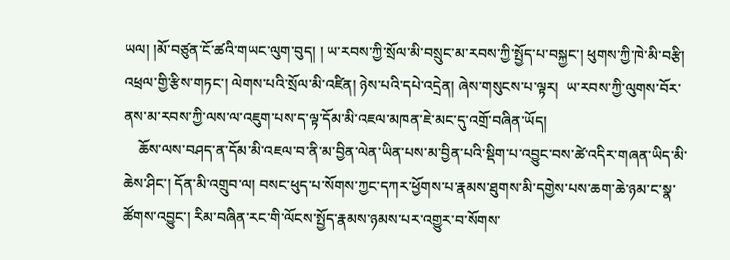ཡལ། །མོ་བཙུན་ངོ་ཚའི་གཡང་ལུག་བུད། ། ཡ་རབས་ཀྱི་སྲོལ་མི་བསྲུང་མ་རབས་ཀྱི་སྤྱོད་པ་བསྐྱང་། ཕུགས་ཀྱི་ཁེ་མི་བརྩི། འཕྲལ་གྱི་རྩིས་གཏང་། ལེགས་པའི་སྲོལ་མི་འཛིན། ཉེས་པའི་དཔེ་འདྲེན། ཞེས་གསུངས་པ་ལྟར།  ཡ་རབས་ཀྱི་ལུགས་བོར་ནས་མ་རབས་ཀྱི་ལས་ལ་འཇུག་པས་ད་ལྟ་དོམ་མི་འཇལ་མཁན་ཇེ་མང་དུ་འགྲོ་བཞིན་ཡོད།
    ཆོས་ལས་བཤད་ན་དོམ་མི་འཇལ་བ་ནི་མ་བྱིན་ལེན་ཡིན་པས་མ་བྱིན་པའི་སྡིག་པ་འབྱུང་བས་ཚེ་འདིར་གཞན་ཡིད་མི་ཆེས་ཤིང་། དོན་མི་འགྲུབ་ལ། བསང་ཕུད་པ་སོགས་ཀྱང་དཀར་ཕྱོགས་པ་རྣམས་ཐུགས་མི་དགྱེས་པས་ཆག་ཆེ་ཉམ་ང་སྣ་ཚོགས་འབྱུང་། རིམ་བཞིན་རང་གི་ལོངས་སྤྱོད་རྣམས་ཉམས་པར་འགྱུར་བ་སོགས་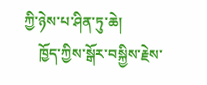ཀྱི་ཉེས་པ་ཤིན་ཏུ་ཆེ།
    ཁྱོད་ཀྱིས་སྒོར་བསྐྱིས་རྗེས་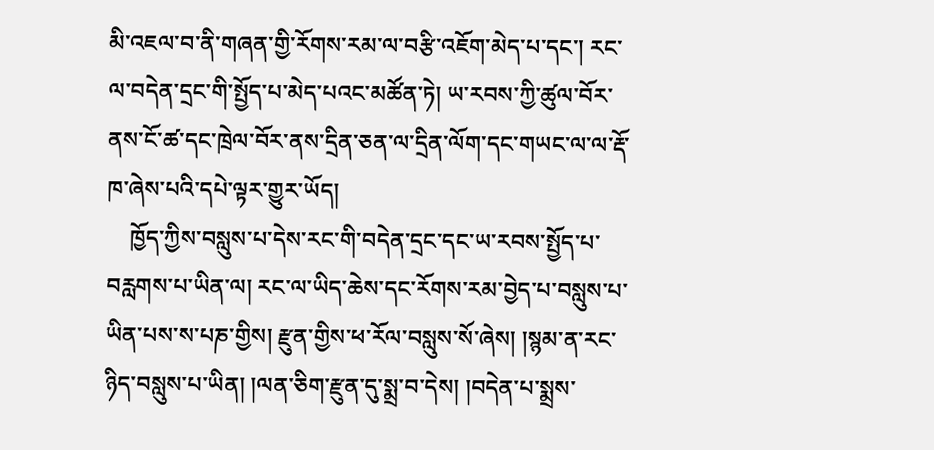མི་འཇལ་བ་ནི་གཞན་གྱི་རོགས་རམ་ལ་བརྩི་འཇོག་མེད་པ་དང་། རང་ལ་བདེན་དྲང་གི་སྤྱོད་པ་མེད་པའང་མཚོན་ཏེ། ཡ་རབས་ཀྱི་ཚུལ་བོར་ནས་ངོ་ཚ་དང་ཁྲེལ་བོར་ནས་དྲིན་ཅན་ལ་དྲིན་ལོག་དང་གཡང་ལ་ལ་རྡོ་ཁ་ཞེས་པའི་དཔེ་ལྟར་གྱུར་ཡོད།
    ཁྱོད་ཀྱིས་བསླུས་པ་དེས་རང་གི་བདེན་དྲང་དང་ཡ་རབས་སྤྱོད་པ་བརླགས་པ་ཡིན་ལ། རང་ལ་ཡིད་ཆེས་དང་རོགས་རམ་བྱེད་པ་བསླུས་པ་ཡིན་པས་ས་པཎ་གྱིས། རྫུན་གྱིས་ཕ་རོལ་བསླུས་སོ་ཞེས། །སྙམ་ན་རང་ཉིད་བསླུས་པ་ཡིན། །ལན་ཅིག་རྫུན་དུ་སྨྲ་བ་དེས། །བདེན་པ་སྨྲས་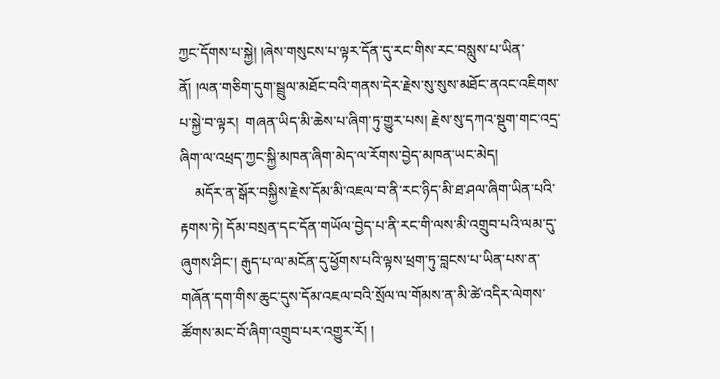ཀྱང་དོགས་པ་སྐྱེ། །ཞེས་གསུངས་པ་ལྟར་དོན་དུ་རང་གིས་རང་བསླུས་པ་ཡིན་ནོ། །ལན་གཅིག་དུག་སྦྲུལ་མཐོང་བའི་གནས་དེར་རྗེས་སུ་སུས་མཐོང་ནའང་འཇིགས་པ་སྐྱེ་བ་ལྟར།  གཞན་ཡིད་མི་ཆེས་པ་ཞིག་ཏུ་གྱུར་པས། རྗེས་སུ་དཀའ་སྡུག་གང་འདྲ་ཞིག་ལ་འཕྲད་ཀྱང་སྐྱི་མཁན་ཞིག་མེད་ལ་རོགས་བྱེད་མཁན་ཡང་མེད།
    མདོར་ན་སྒོར་བསྐྱིས་རྗེས་དོམ་མི་འཇལ་བ་ནི་རང་ཉིད་མི་ཐ་ཤལ་ཞིག་ཡིན་པའི་རྟགས་ཏེ། དོམ་བསྲན་དང་དོན་གཡོལ་བྱེད་པ་ནི་རང་གི་ལས་མི་འགྲུབ་པའི་ལམ་དུ་ཞུགས་ཤིང་། རྒུད་པ་ལ་མངོན་དུ་ཕྱོགས་པའི་ལྟས་ཕྲག་ཏུ་བླངས་པ་ཡིན་པས་ན་གཞོན་དག་གིས་ཆུང་དུས་དོམ་འཇལ་བའི་སྲོལ་ལ་གོམས་ན་མི་ཚེ་འདིར་ལེགས་ཚོགས་མང་བོ་ཞིག་འགྲུབ་པར་འགྱུར་རོ། །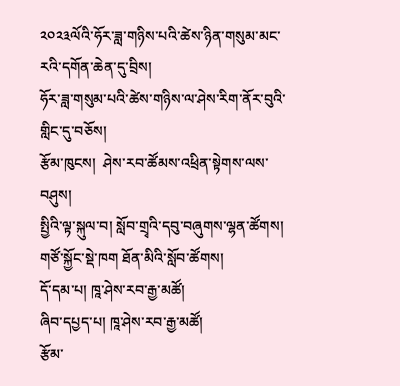༢༠༢༣ལོའི་ཧོར་ཟླ་གཉིས་པའི་ཚེས་ཉིན་གསུམ་མང་རའི་དགོན་ཆེན་དུ་བྲིས།
ཧོར་ཟླ་གསུམ་པའི་ཚེས་གཉིས་ལ་ཤེས་རིག་ནོར་བུའི་གླིང་དུ་བཅོས།
རྩོམ་ཁུངས།  ཤེས་རབ་ཚོམས་འཕྲིན་སྟེགས་ལས་བཤུས།
སྤྱིའི་ལྟ་སྐུལ་བ། སློབ་གྲྭའི་དབུ་བཞུགས་ལྷན་ཚོགས།
གཙོ་སྐྱོང་སྡེ་ཁག ཐོན་མིའི་སློབ་ཚོགས།
དོ་དམ་པ། ཁཱ་ཤེས་རབ་རྒྱ་མཚོ།
ཞིབ་དཔྱད་པ། ཁཱ་ཤེས་རབ་རྒྱ་མཚོ།
རྩོམ་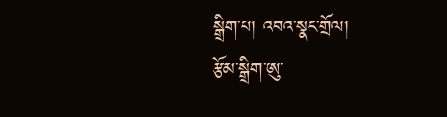སྒྲིག་པ། འབའ་སྣང་གྲོལ།
རྩོམ་སྒྲིག་ཨུ་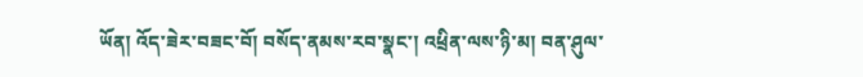ཡོན། འོད་ཟེར་བཟང་བོ། བསོད་ནམས་རབ་སྣང་། འཕྲིན་ལས་ཉི་མ། བན་ཤུལ་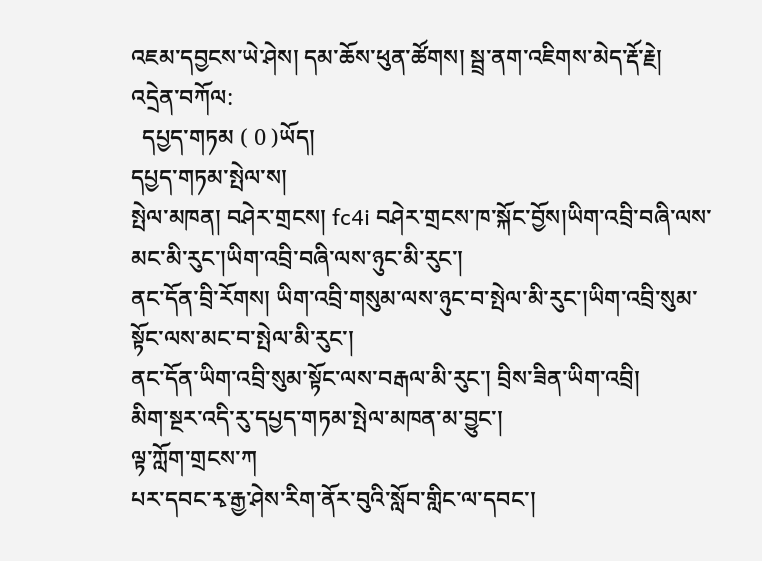འཇམ་དབྱངས་ཡེ་ཤེས། དམ་ཆོས་ཕུན་ཚོགས། སྦྲ་ནག་འཇིགས་མེད་རྡོ་རྗེ།
འདྲེན་བཀོལ:
  དཔྱད་གཏམ ( 0 )ཡོད།
དཔྱད་གཏམ་སྤེལ་ས།
སྤེལ་མཁན། བཤེར་གྲངས། fc4i བཤེར་གྲངས་ཁ་སྐོང་བྱོས།ཡིག་འབྲི་བཞི་ལས་མང་མི་རུང་།ཡིག་འབྲི་བཞི་ལས་ཉུང་མི་རུང་།
ནང་དོན་བྲི་རོགས། ཡིག་འབྲི་གསུམ་ལས་ཉུང་བ་སྤེལ་མི་རུང་།ཡིག་འབྲི་སུམ་སྟོང་ལས་མང་བ་སྤེལ་མི་རུང་།
ནང་དོན་ཡིག་འབྲི་སུམ་སྟོང་ལས་བརྒལ་མི་རུང་། བྲིས་ཟིན་ཡིག་འབྲི།
མིག་སྔར་འདི་རུ་དཔྱད་གཏམ་སྤེལ་མཁན་མ་བྱུང་།
ལྟ་ཀློག་གྲངས་ཀ
པར་དབང་རྭ་རྒྱ་ཤེས་རིག་ནོར་བུའི་སློབ་གླིང་ལ་དབང་།